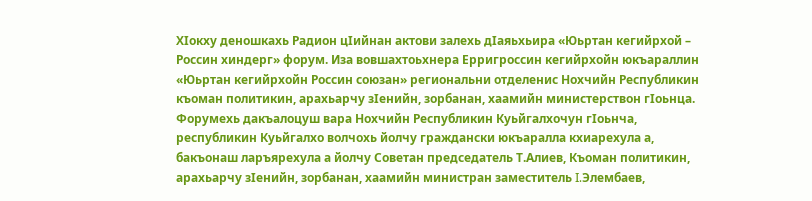ХIокху деношкахь Радион цIийнан актови залехь дIаяьхьира «Юьртан кегийрхой – Россин хиндерг» форум. Иза вовшахтоьхнера Ерригроссин кегийрхойн юкъараллин «Юьртан кегийрхойн Россин союзан» региональни отделенис Нохчийн Республикин къоман политикин, арахьарчу зIенийн, зорбанан, хаамийн министерствон гIоьнца.
Форумехь дакъалоцуш вара Нохчийн Республикин Куьйгалхочун гIоьнча, республикин Куьйгалхо волчохь йолчу граждански юкъаралла кхиарехула а, бакъонаш ларъярехула а йолчу Советан председатель Т.Алиев, Къоман политикин, арахьарчу зIенийн, зорбанан, хаамийн министран заместитель I.Элембаев,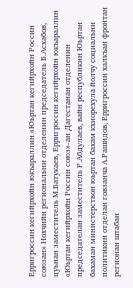Ерригроссин кегийрхойн юкъараллин «Юьртан кегийрхойн Россин союзан» Нохчийн региональни отделенин председатель Б.Асхабов, цуьнан заместитель М.Батукаев, Ерригроссин кегийрхойн юкъараллин «Юьртан кегийрхойн Россин союз»-ан Дагестанан отделенин председателан заместитель Р.Абдулаев, вайн республикин Юьртан бахаман министерствон юьртан бахам кхиорехула йолчу социальни политикин отделан говзанча А.Рашидов, Ерригроссин халкъан фронтан регионан штабан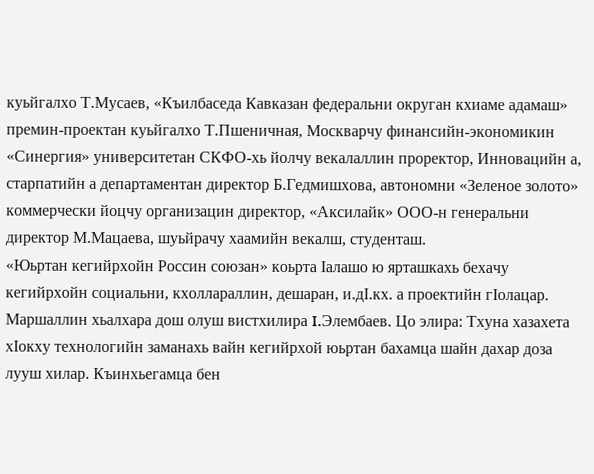куьйгалхо Т.Мусаев, «Къилбаседа Кавказан федеральни округан кхиаме адамаш» премин-проектан куьйгалхо Т.Пшеничная, Москварчу финансийн-экономикин «Синергия» университетан СКФО-хь йолчу векалаллин проректор, Инновацийн а, старпатийн а департаментан директор Б.Гедмишхова, автономни «Зеленое золото» коммерчески йоцчу организацин директор, «Аксилайк» ООО-н генеральни директор М.Мацаева, шуьйрачу хаамийн векалш, студенташ.
«Юьртан кегийрхойн Россин союзан» коьрта Iалашо ю ярташкахь бехачу кегийрхойн социальни, кхоллараллин, дешаран, и.дI.кх. а проектийн гIолацар.
Маршаллин хьалхара дош олуш вистхилира I.Элембаев. Цо элира: Тхуна хазахета хIокху технологийн заманахь вайн кегийрхой юьртан бахамца шайн дахар доза лууш хилар. Къинхьегамца бен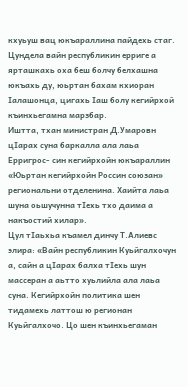кхуьуш вац юкъараллина пайдехь стаг. Цундела вайн республикин ерриге а ярташкахь оха беш болчу белхашна юкъахь ду, юьртан бахам кхиоран Iалашонца, цигахь Iаш болу кегийрхой къинхьегамна марзбар.
Иштта, тхан министран Д.Умаровн цIарах суна баркалла ала лаьа Ерригрос- син кегийрхойн юкъараллин «Юьртан кегийрхойн Россин союзан» региональни отделенина. Хаийта лаьа шуна оьшучунна тIехь тхо даима а накъостий хилар».
Цул тIаьхьа къамел динчу Т.Алиевс элира: «Вайн республикин Куьйгалхочун а, сайн а цIарах балха тIехь шун массеран а аьтто хуьлийла ала лаьа суна. Кегийрхойн политика шен тидамехь латтош ю регионан Куьйгалхочо. Цо шен къинхьегаман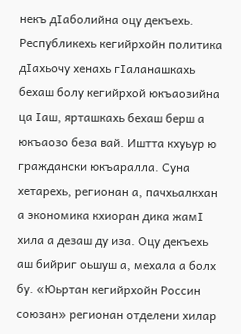некъ дIаболийна оцу декъехь. Республикехь кегийрхойн политика дIахьочу хенахь гIаланашкахь бехаш болу кегийрхой юкъаозийна ца Iаш, ярташкахь бехаш берш а юкъаозо беза вай. Иштта кхуьур ю граждански юкъаралла. Суна хетарехь, регионан а, пачхьалкхан а экономика кхиоран дика жамI хила а дезаш ду иза. Оцу декъехь аш бийриг оьшуш а, мехала а болх бу. «Юьртан кегийрхойн Россин союзан» регионан отделени хилар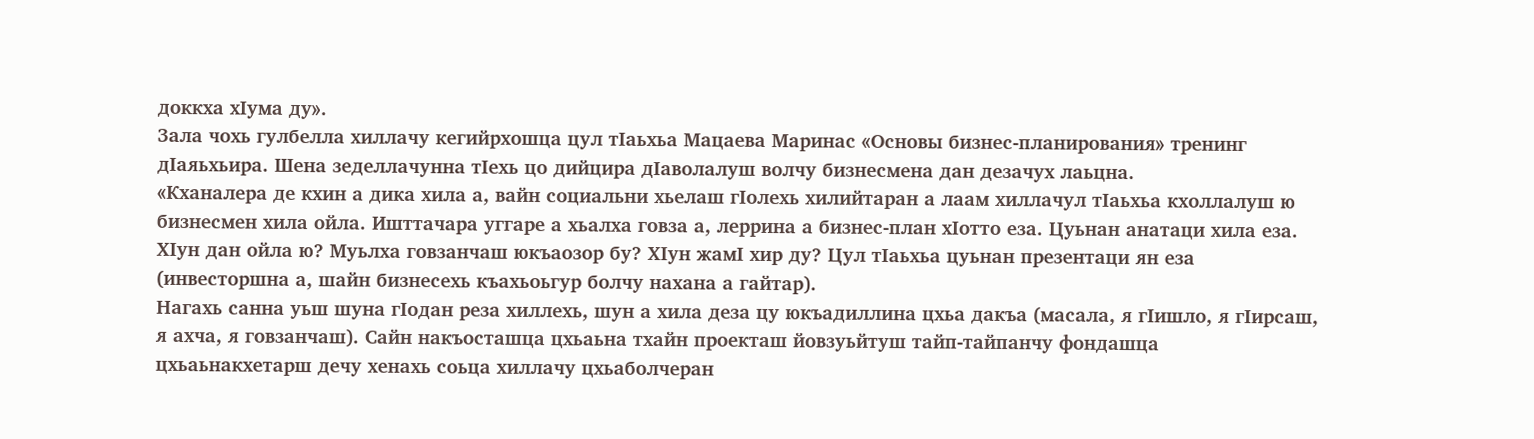доккха хIума ду».
Зала чохь гулбелла хиллачу кегийрхошца цул тIаьхьа Мацаева Маринас «Основы бизнес-планирования» тренинг дIаяьхьира. Шена зеделлачунна тIехь цо дийцира дIаволалуш волчу бизнесмена дан дезачух лаьцна.
«Кханалера де кхин а дика хила а, вайн социальни хьелаш гIолехь хилийтаран а лаам хиллачул тIаьхьа кхоллалуш ю бизнесмен хила ойла. Ишттачара уггаре а хьалха говза а, леррина а бизнес-план хIотто еза. Цуьнан анатаци хила еза. ХIун дан ойла ю? Муьлха говзанчаш юкъаозор бу? ХIун жамI хир ду? Цул тIаьхьа цуьнан презентаци ян еза (инвесторшна а, шайн бизнесехь къахьоьгур болчу нахана а гайтар).
Нагахь санна уьш шуна гIодан реза хиллехь, шун а хила деза цу юкъадиллина цхьа дакъа (масала, я гIишло, я гIирсаш, я ахча, я говзанчаш). Сайн накъосташца цхьаьна тхайн проекташ йовзуьйтуш тайп-тайпанчу фондашца цхьаьнакхетарш дечу хенахь соьца хиллачу цхьаболчеран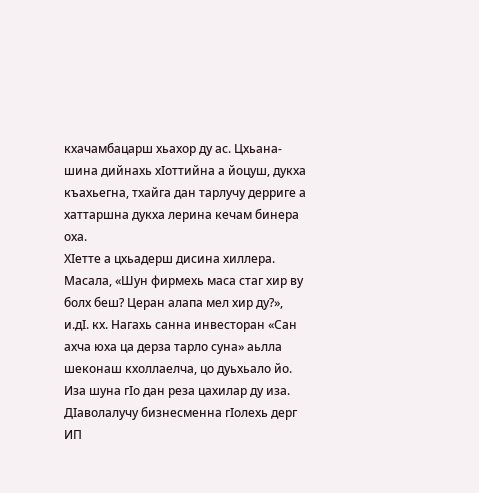кхачамбацарш хьахор ду ас. Цхьана-шина дийнахь хIоттийна а йоцуш, дукха къахьегна, тхайга дан тарлучу дерриге а хаттаршна дукха лерина кечам бинера оха.
ХIетте а цхьадерш дисина хиллера. Масала, «Шун фирмехь маса стаг хир ву болх беш? Церан алапа мел хир ду?», и.дI. кх. Нагахь санна инвесторан «Сан ахча юха ца дерза тарло суна» аьлла шеконаш кхоллаелча, цо дуьхьало йо. Иза шуна гIо дан реза цахилар ду иза.
ДIаволалучу бизнесменна гIолехь дерг ИП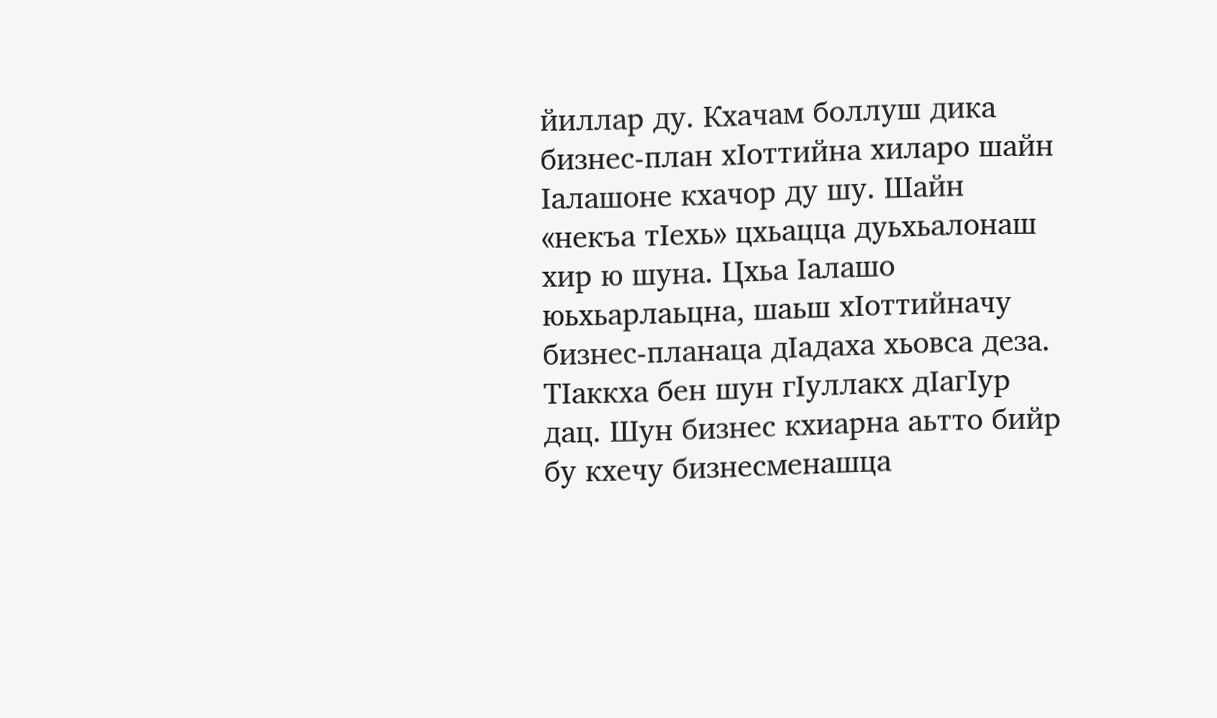йиллар ду. Кхачам боллуш дика бизнес-план хIоттийна хиларо шайн Iалашоне кхачор ду шу. Шайн «некъа тIехь» цхьацца дуьхьалонаш хир ю шуна. Цхьа Iалашо юьхьарлаьцна, шаьш хIоттийначу бизнес-планаца дIадаха хьовса деза. ТIаккха бен шун гIуллакх дIагIур дац. Шун бизнес кхиарна аьтто бийр бу кхечу бизнесменашца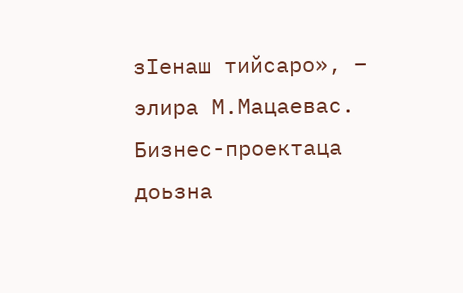зIенаш тийсаро», – элира М.Мацаевас.
Бизнес-проектаца доьзна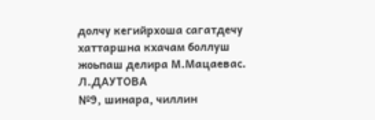долчу кегийрхоша сагатдечу хаттаршна кхачам боллуш жоьпаш делира М.Мацаевас.
Л.ДАУТОВА
№9, шинара, чиллин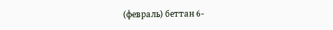(февраль) беттан 6-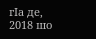гIа де, 2018 шо